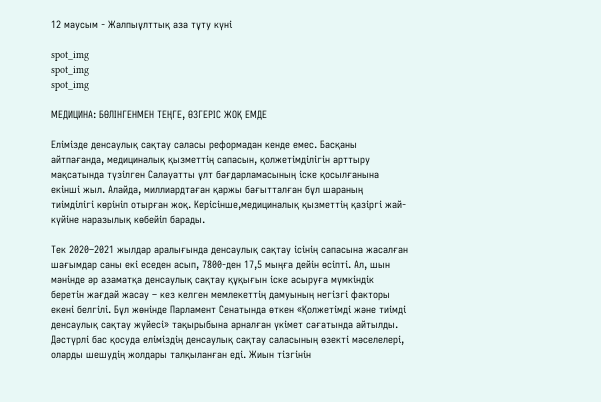12 маусым - Жалпыұлттық аза тұту күні

spot_img
spot_img
spot_img

МЕДИЦИНА: БӨЛІНГЕНМЕН ТЕҢГЕ, ӨЗГЕРІС ЖОҚ ЕМДЕ

Елімізде денсаулық сақтау саласы реформадан кенде емес. Басқаны айтпағанда, медициналық қызметтің сапасын, қолжетімділігін арттыру мақсатында түзілген Салауатты ұлт бағдарламасының іске қосылғанына екінші жыл. Алайда, миллиардтаған қаржы бағытталған бұл шараның тиімділігі көрініп отырған жоқ. Керісінше,медициналық қызметтің қазіргі жай-күйіне наразылық көбейіп барады.

Тек 2020–2021 жылдар аралығында денсаулық сақтау ісінің сапасына жасалған шағымдар саны екі еседен асып, 7800-ден 17,5 мыңға дейін өсіпті. Ал, шын мәнінде әр азаматқа денсаулық сақтау құқығын іске асыруға мүмкіндік беретін жағдай жасау – кез келген мемлекеттің дамуының негізгі факторы екені белгілі. Бұл жөнінде Парламент Сенатында өткен «Қолжетімді және тиімді денсаулық сақтау жүйесі» тақырыбына арналған үкімет сағатында айтылды. Дәстүрлі бас қосуда еліміздің денсаулық сақтау саласының өзекті мәселелері, оларды шешудің жолдары талқыланған еді. Жиын тізгінін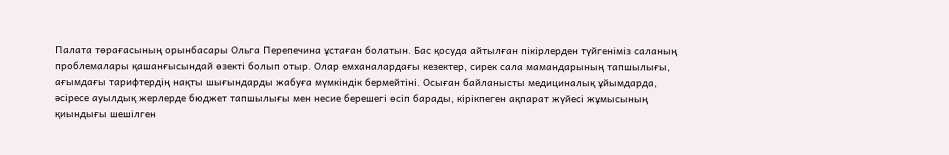Палата төрағасының орынбасары Ольга Перепечина ұстаған болатын. Бас қосуда айтылған пікірлерден түйгеніміз саланың проблемалары қашанғысындай өзекті болып отыр. Олар емханалардағы кезектер, сирек сала мамандарының тапшылығы, ағымдағы тарифтердің нақты шығындарды жабуға мүмкіндік бермейтіні. Осыған байланысты медициналық ұйымдарда, әсіресе ауылдық жерлерде бюджет тапшылығы мен несие берешегі өсіп барады, кірікпеген ақпарат жүйесі жұмысының қиындығы шешілген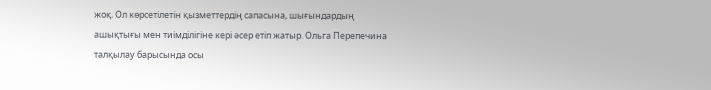жоқ. Ол көрсетілетін қызметтердің сапасына, шығындардың ашықтығы мен тиімділігіне кері әсер етіп жатыр. Ольга Перепечина талқылау барысында осы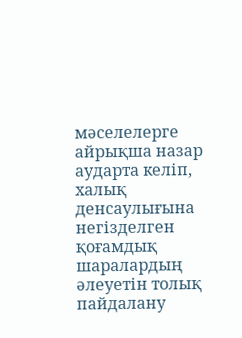мәселелерге айрықша назар аударта келіп, халық денсаулығына негізделген қоғамдық шаралардың әлеуетін толық пайдалану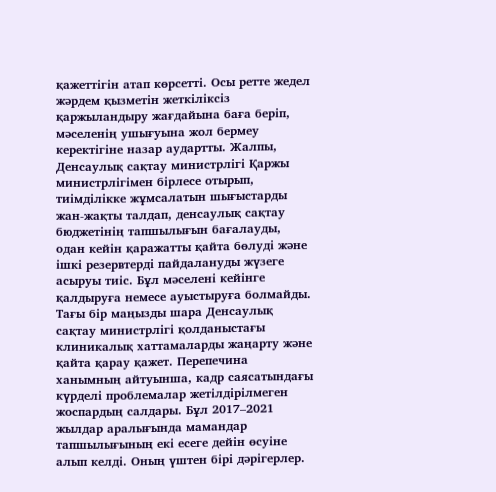қажеттігін атап көрсетті. Осы ретте жедел жәрдем қызметін жеткіліксіз қаржыландыру жағдайына баға беріп, мәселенің ушығуына жол бермеу керектігіне назар аудартты. Жалпы, Денсаулық сақтау министрлігі Қаржы министрлігімен бірлесе отырып, тиімділікке жұмсалатын шығыстарды жан-жақты талдап, денсаулық сақтау бюджетінің тапшылығын бағалауды, одан кейін қаражатты қайта бөлуді және ішкі резервтерді пайдалануды жүзеге асыруы тиіс. Бұл мәселені кейінге қалдыруға немесе ауыстыруға болмайды. Тағы бір маңызды шара Денсаулық сақтау министрлігі қолданыстағы клиникалық хаттамаларды жаңарту және қайта қарау қажет. Перепечина ханымның айтуынша, кадр саясатындағы күрделі проблемалар жетілдірілмеген жоспардың салдары. Бұл 2017–2021 жылдар аралығында мамандар тапшылығының екі есеге дейін өсуіне алып келді. Оның үштен бірі дәрігерлер.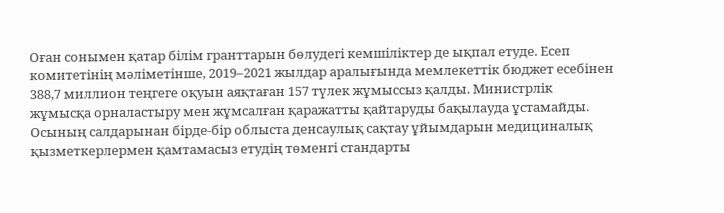Оған сонымен қатар білім гранттарын бөлудегі кемшіліктер де ықпал етуде. Есеп комитетінің мәліметінше, 2019–2021 жылдар аралығында мемлекеттік бюджет есебінен 388,7 миллион теңгеге оқуын аяқтаған 157 түлек жұмыссыз қалды. Министрлік жұмысқа орналастыру мен жұмсалған қаражатты қайтаруды бақылауда ұстамайды. Осының салдарынан бірде-бір облыста денсаулық сақтау ұйымдарын медициналық қызметкерлермен қамтамасыз етудің төменгі стандарты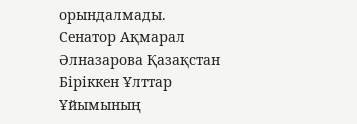орындалмады. Сенатор Ақмарал Әлназарова Қазақстан Біріккен Ұлттар Ұйымының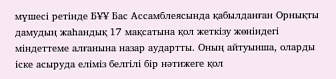мүшесі ретінде БҰҰ Бас Ассамблеясында қабылданған Орнықты дамудың жаһандық 17 мақсатына қол жеткізу жөніндегі міндеттеме алғанына назар аудартты. Оның айтуынша, оларды іске асыруда еліміз белгілі бір нәтижеге қол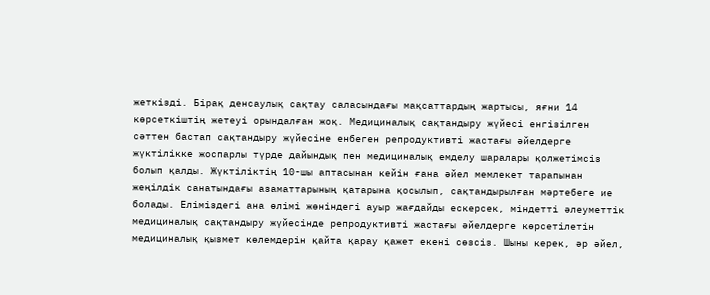жеткізді. Бірақ денсаулық сақтау саласындағы мақсаттардың жартысы, яғни 14 көрсеткіштің жетеуі орындалған жоқ. Медициналық сақтандыру жүйесі енгізілген сәттен бастап сақтандыру жүйесіне енбеген репродуктивті жастағы әйелдерге жүктілікке жоспарлы түрде дайындық пен медициналық емделу шаралары қолжетімсіз болып қалды. Жүктіліктің 10-шы аптасынан кейін ғана әйел мемлекет тарапынан жеңілдік санатындағы азаматтарының қатарына қосылып, сақтандырылған мәртебеге ие болады. Еліміздегі ана өлімі жөніндегі ауыр жағдайды ескерсек, міндетті әлеуметтік медициналық сақтандыру жүйесінде репродуктивті жастағы әйелдерге көрсетілетін медициналық қызмет көлемдерін қайта қарау қажет екені сөзсіз. Шыны керек, әр әйел,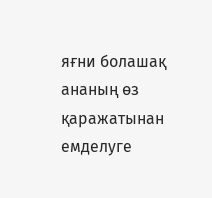яғни болашақ ананың өз қаражатынан емделуге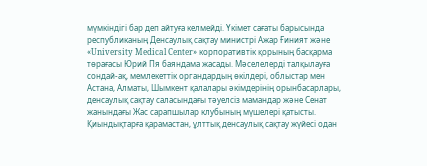мүмкіндігі бар деп айтуға келмейді. Үкімет сағаты барысында республиканың Денсаулық сақтау министрі Ажар Ғиният және «University Medical Center» корпоративтік қорының басқарма төрағасы Юрий Пя баяндама жасады. Мәселелерді талқылауға сондай-ақ, мемлекеттік органдардың өкілдері, облыстар мен Астана, Алматы, Шымкент қалалары әкімдерінің орынбасарлары, денсаулық сақтау саласындағы тәуелсіз мамандар және Сенат жанындағы Жас сарапшылар клубының мүшелері қатысты. Қиындықтарға қарамастан, ұлттық денсаулық сақтау жүйесі одан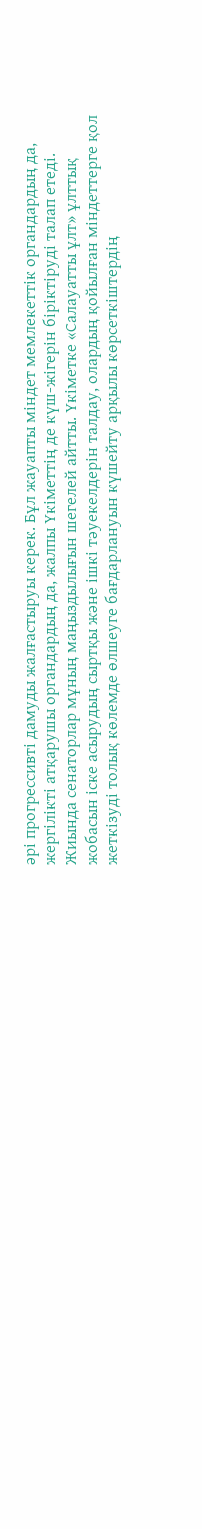әрі прогрессивті дамуды жалғастыруы керек. Бұл жауапты міндет мемлекеттік органдардың да, жергілікті атқарушы органдардың да, жалпы Үкіметтің де күш-жігерін біріктіруді талап етеді. Жиында сенаторлар мұның маңыздылығын шегелей айтты. Үкіметке «Салауатты ұлт» ұлттық жобасын іске асырудың сыртқы және ішкі тәуекелдерін талдау, олардың қойылған міндеттерге қол жеткізуді толық көлемде өлшеуге бағдарлануын күшейту арқылы көрсеткіштердің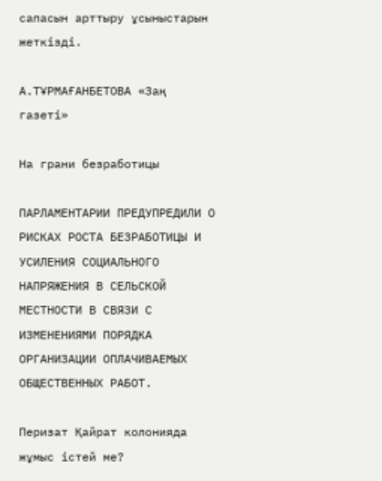сапасын арттыру ұсыныстарын жеткізді.

А.ТҰРМАҒАНБЕТОВА «Заң газеті»

На грани безработицы

ПАРЛАМЕНТАРИИ ПРЕДУПРЕДИЛИ О РИСКАХ РОСТА БЕЗРАБОТИЦЫ И УСИЛЕНИЯ СОЦИАЛЬНОГО НАПРЯЖЕНИЯ В СЕЛЬСКОЙ МЕСТНОСТИ В СВЯЗИ С ИЗМЕНЕНИЯМИ ПОРЯДКА ОРГАНИЗАЦИИ ОПЛАЧИВАЕМЫХ ОБЩЕСТВЕННЫХ РАБОТ.

Перизат Қайрат колонияда жұмыс істей ме?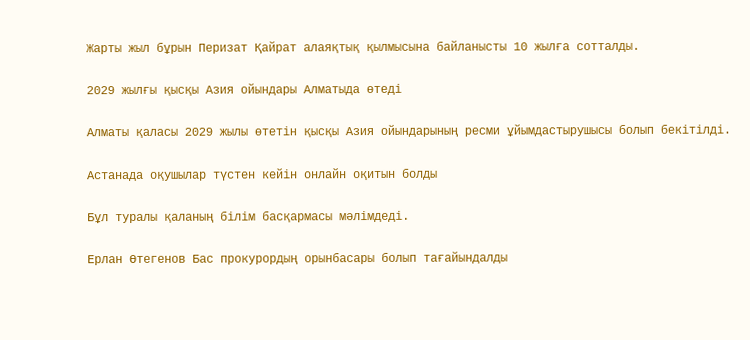Жарты жыл бұрын Перизат Қайрат алаяқтық қылмысына байланысты 10 жылға сотталды.

2029 жылғы қысқы Азия ойындары Алматыда өтеді

Алматы қаласы 2029 жылы өтетін қысқы Азия ойындарының ресми ұйымдастырушысы болып бекітілді.

Астанада оқушылар түстен кейін онлайн оқитын болды

Бұл туралы қаланың білім басқармасы мәлімдеді.

Ерлан Өтегенов Бас прокурордың орынбасары болып тағайындалды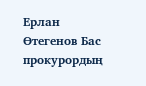Ерлан Өтегенов Бас прокурордың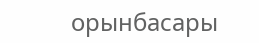орынбасары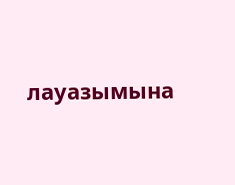лауазымына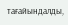тағайындалды,